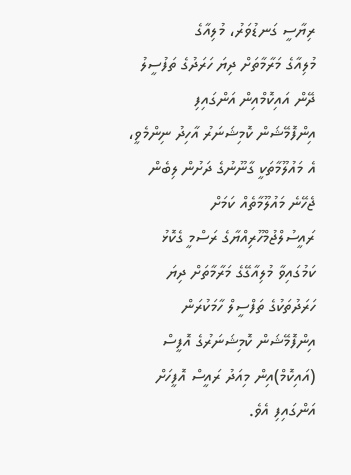ރިޔާސީ ގަނޑުވަރު، މުލިއާގެ
މުލިއާގެ މަރާމާތަށް ދިޔަ ހަރަދުގެ ތަފުސީލު ދޭން އައިކޮމްއިން އަންގައިފި
އިންފޮމޭޝަން ކޮމިޝަނަރު އާހިދު ނިންމެވީ، އެ މައުލޫމާތަކީ ގާނޫނުގެ ދަށުން ލިބެން ޖެހޭނެ މައުލޫމާތެއް ކަމަށް
ރައީސުލްޖުމްހޫރިއްޔާގެ ރަސްމީ ގެކޮޅު ކަމުގައިވާ މުލިއާގޭގެ މަރާމާތަށް ދިޔަ ހަރަދުތަކުގެ ތަފްސީލް ހާމަކުރަން އިންފޮމޭޝަން ކޮމިޝަނަރުގެ އޮފީސް (އައިކޮމް)އިން މިއަދު ރައީސް އޮފީހަށް އަންގައިފި އެވެ.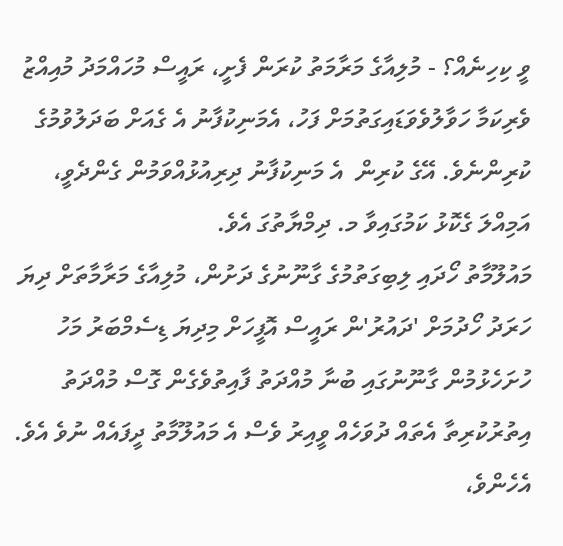ވީ ކިހިނެއް؟ - މުލިއާގެ މަރާމަތު ކުރަން ފެށީ، ރައީސް މުހައްމަދު މުއިއްޒު ވެރިކަމާ ހަވާލުވެވަޑައިގަތުމަށް ފަހު، އެމަނިކުފާނު އެ ގެއަށް ބަދަލުވުމުގެ ކުރިންނެވެ. އޭގެ ކުރިން  އެ މަނިކުފާނު ދިރިއުޅުއްވަމުން ގެންދެވީ، އަމިއްލަ ގެކޮޅު ކަމުގައިވާ މ. ދިމްޔާތުގަ އެވެ.
މައުލޫމާތު ހޯދައި ލިބިގަތުމުގެ ގާނޫނުގެ ދަށުން، މުލިއާގެ މަރާމާތަށް ދިޔަ ހަރަދު ހޯދުމަށް 'ދައުރު'ން ރައީސް އޮފީހަށް މިދިޔަ ޑިސެމްބަރު މަހު ހުށަހެޅުމުން ގާނޫނުގައި ބުނާ މުއްދަތު ފާއިތުވެގެން ގޮސް މުއްދަތު އިތުރުކުރިތާ އެތައް ދުވަހެއް ވީއިރު ވެސް އެ މައުލޫމާތު ދީފައެއް ނުވެ އެވެ. އެހެންވެ،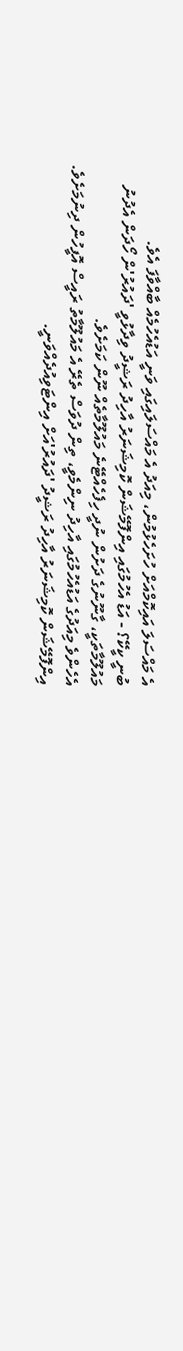އެ މައްސަލަ އައިކޮމްއަށް ހުށަހެޅުމުން، މިއަދު އެ މައްސަލައިގައި ވަނީ އަޑުއެހުމެއް ބާއްވާފަ އެވެ.
ބުނީ ކީކޭ؟ - އަޑު އެހުމުގައި އިންފޮމޭޝަން ކޮމިޝަނަރު އާހިދު ރަޝީދު ވިދާޅުވީ 'ދައުރު'ން ހޯދަން އެދުނު މައުލޫމާތަކީ، ގާނޫނުގެ ދަށުން ނުދީ ހިފެހެއްޓޭނެ މައުލޫމާތެއް ނޫން ކަމަށެވެ.
އެހެންވެ މިއަދުގެ އަޑުއެހުމުގައި އާހިދު ނިންމެވީ، ތިން ދުވަސް ތެރޭ އެ މައުލޫމާތު ރައީސް އޮފީހުން ދިނުމަށެވެ.
އިންފޮމޭޝަން ކޮމިޝަނަރު އާހިދު ރަޝީދު 'ދައުރު'އަށް އިންޓަވިއުދެއްވަނީ.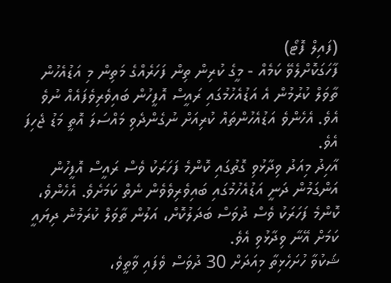(ފައިލް ފޮޓޯ)
ފާހަގަކޮށްލެވޭ ކަމެއް - މީގެ ކުރިން ތިން ފަހަރެއްގެ މަތިން މި އަޑުއެހުން ތާވަލް ކުރުމުން އެ އަޑުއެހުމުގައި ރައީސް އޮފީހުން ބައިވެރިވެފައެއް ނުވެ އެވެ. އެހެންވެ އަޑުއެހުންތައް ކުރިއަށް ނުގެންދެވި މައްސަލަ އޮތީ މަޑު ޖެހިފަ އެވެ.
އާހިދު މިއަދު ވިދާޅުވި ގޮތުގައި ކޮންމެ ފަހަރަކު ވެސް ރައީސް އޮފީހުން އަންގަމުން ދަނީ އަޑުއެހުމުގައި ބައިވެރިވެވެން ނެތް ކަމަށެވެ. އެހެންވެ، ކޮންމެ ފަހަރަކު ވެސް ދުވަސް ބަދަލުކޮށް، އަލުން ތާވަލް ކުރަމުން ދިޔައީ ކަމަށް އޭނާ ވިދާޅުވި އެވެ.
ޝަކުވާ ހުށަހެޅިތާ މިއަދަށް 30 ދުވަސް ވެފައި ވާތީވެ،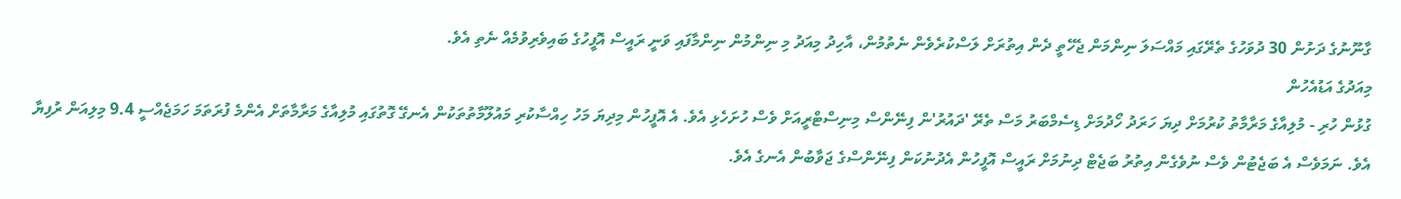ގާނޫނުގެ ދަށުން 30 ދުވަހުގެ ތެރޭގައި މައްސަލަ ނިންމަން ޖެހޭތީ ދެން އިތުރަށް ލަސްކުރެވެން ނެތުމުން، އާހިދު މިއަދު މި ނިންމުން ނިންމާފައި ވަނީ ރައީސް އޮފީހުގެ ބައިވެރިވުމެއް ނެތި އެވެ.
މިއަދުގެ އަޑުއެހުން
ގުޅުން ހުރި - މުލިއާގެ މަރާމާތު ކުރުމަށް ދިޔަ ހަރަދު ހޯދުމަށް ޑިސެމްބަރު މަސް ތެރޭ 'ދައުރު'ން ފިނޭންސް މިނިސްޓްރީއަށް ވެސް ހުށަހެޅި އެވެ. އެ އޮފީހުން މިދިޔަ މަހު ހިއްސާކުރި މައުލޫމާތުތަކުން އެނގޭ ގޮތުގައި މުލިއާގެ މަރާމާތަށް އެންމެ ފުރަތަމަ ހަމަޖެއްސީ 9.4 މިލިއަން ރުފިޔާ އެވެ. ނަމަވެސް އެ ބަޖެޓުން ވެސް ނުވެގެން އިތުރު ބަޖެޓް ދިނުމަށް ރައީސް އޮފީހުން އެދުނުކަން ފިނޭންސްގެ ޖަވާބުން އެނގެ އެވެ.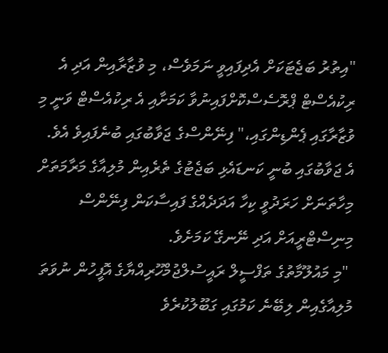"އިތުރު ބަޖެޓަކަށް އެދިފައިވީ ނަމަވެސް، މި ވުޒާރާއިން އަދި އެ ރިކުއެސްޓް ޕްރޮސެސްކޮށްފައިނުވާ ކަމަށާއި އެ ރިކުއެސްޓް ވަނީ މި ވުޒާރާގައި ޕެންޑިންގައި،" ފިނޭންސްގެ ޖަވާބުގައި ބުނެފައިވެ އެވެ.
އެ ޖަވާބުގައި ބުނީ ކަނޑައެޅި ބަޖެޓުގެ ތެރެއިން މުލިއާގެ މަރާމަތަށް މިހާތަނަށް ހަރަދުވީ ކިހާ އަދަދެއްގެ ފައިސާކަން ފިނޭންސް މިނިސްޓްރީއަށް އަދި ނޭނގޭ ކަމަށެވެ.
 "މި މައުލޫމާތުގެ ތަފްސީލް ރައީސުލްޖުމްހޫރިއްޔާގެ އޮފީހުން ނުވަތަ މުލިއާގެއިން ލިބޭނެ ކަމުގައި ގަބޫލުކުރެވެ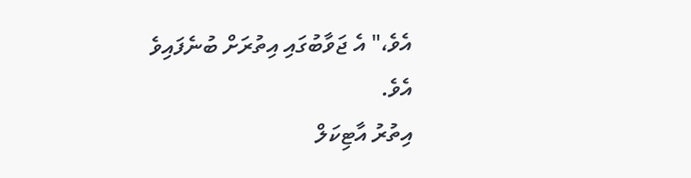އެވެ،" އެ ޖަވާބުގައި އިތުރަށް ބުނެފައިވެ އެވެ.
އިތުރު އާޓިކަލް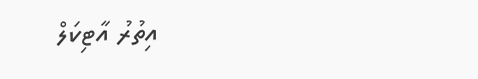އިތުރު އާޓިކަލް